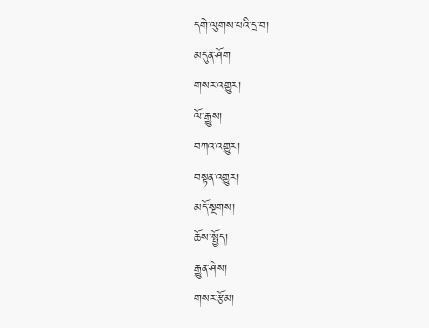དགེ་ལུགས་པའི་དྲ་བ།
མདུན་ཤོག
གསར་འགྱུར།
ལོ་རྒྱུས།
བཀའ་འགྱུར།
བསྟན་འགྱུར།
མདོ་སྔགས།
ཆོས་སྤྱོད།
རྒྱུན་ཤེས།
གསར་རྩོམ།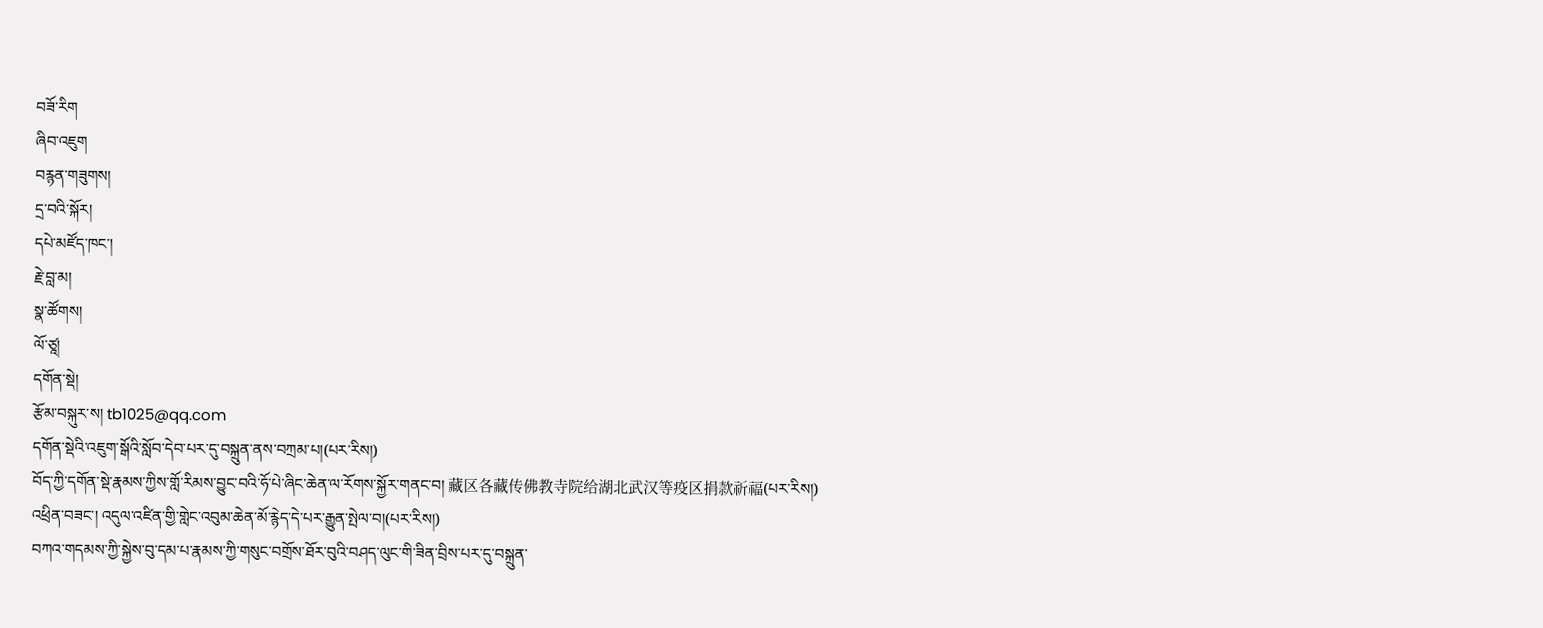བཟོ་རིག
ཞིབ་འཇུག
བརྙན་གཟུགས།
དྲ་བའི་སྐོར།
དཔེ་མཛོད་ཁང་།
རྗེ་བླ་མ།
སྣ་ཚོགས།
ལོ་ཙཱ།
དགོན་སྡེ།
རྩོམ་བསྐུར་ས། tb1025@qq.com
དགོན་སྡེའི་འཇུག་སྒོའི་སློབ་དེབ་པར་དུ་བསྐྲུན་ནས་བཀྲམ་པ།(པར་རིས།)
བོད་ཀྱི་དགོན་སྡེ་རྣམས་ཀྱིས་གློ་རིམས་བྱུང་བའི་ཧོ་པེ་ཞིང་ཆེན་ལ་རོགས་སྐྱོར་གནང་བ། 藏区各藏传佛教寺院给湖北武汉等疫区捐款祈福(པར་རིས།)
འཕྲིན་བཟང་། འདུལ་འཛིན་གྱི་གླེང་འབུམ་ཆེན་མོ་རྙེད་དེ་པར་རྒྱུན་སྤེལ་བ།(པར་རིས།)
བཀའ་གདམས་ཀྱི་སྐྱེས་བུ་དམ་པ་རྣམས་ཀྱི་གསུང་བགྲོས་ཐོར་བུའི་བཤད་ལུང་གི་ཟིན་བྲིས་པར་དུ་བསྐྲུན་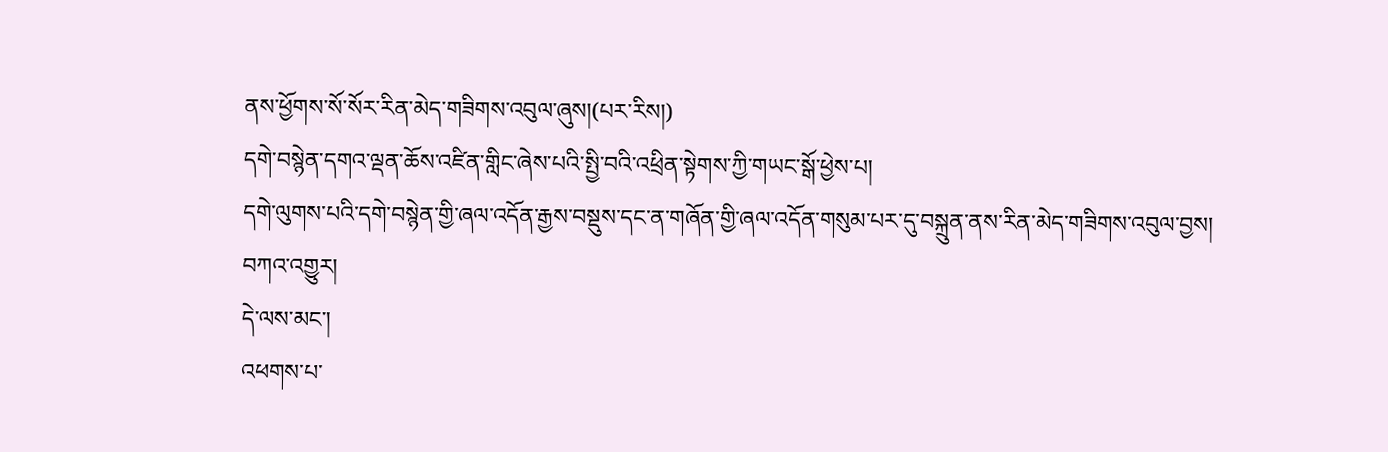ནས་ཕྱོགས་སོ་སོར་རིན་མེད་གཟིགས་འབུལ་ཞུས།(པར་རིས།)
དགེ་བསྙེན་དགའ་ལྡན་ཆོས་འཛིན་གླིང་ཞེས་པའི་སྤྱི་བའི་འཕྲིན་སྟེགས་ཀྱི་གཡང་སྒོ་ཕྱེས་པ།
དགེ་ལུགས་པའི་དགེ་བསྙེན་གྱི་ཞལ་འདོན་རྒྱས་བསྡུས་དང་ན་གཞོན་གྱི་ཞལ་འདོན་གསུམ་པར་དུ་བསྐྲུན་ནས་རིན་མེད་གཟིགས་འབུལ་བྱས།
བཀའ་འགྱུར།
དེ་ལས་མང་།
འཕགས་པ་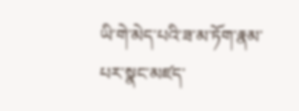ཡི་གེ་མེད་པའི་ཟ་མ་ཏོག་རྣམ་པར་སྣང་མཛད་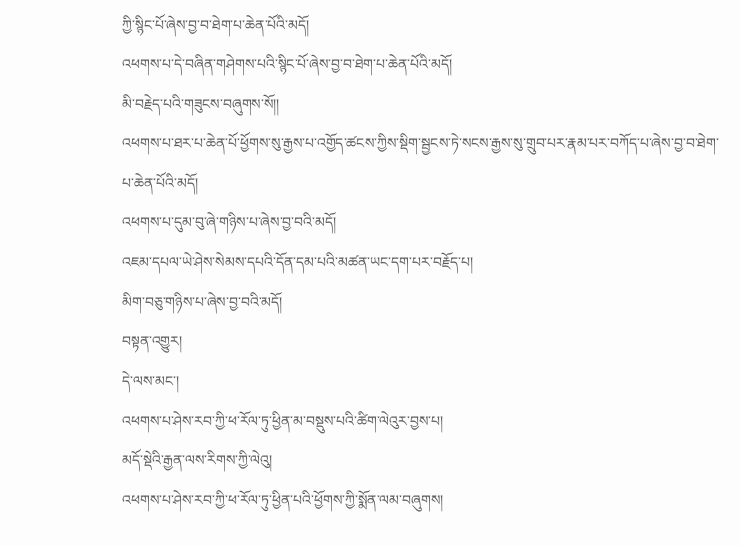ཀྱི་སྙིང་པོ་ཞེས་བྱ་བ་ཐེག་པ་ཆེན་པོའི་མདོ།
འཕགས་པ་དེ་བཞིན་གཤེགས་པའི་སྙིང་པོ་ཞེས་བྱ་བ་ཐེག་པ་ཆེན་པོའི་མདོ།
མི་བརྗེད་པའི་གཟུངས་བཞུགས་སོ།།
འཕགས་པ་ཐར་པ་ཆེན་པོ་ཕྱོགས་སུ་རྒྱས་པ་འགྱོད་ཚངས་ཀྱིས་སྡིག་སྦྱངས་ཏེ་སངས་རྒྱས་སུ་གྲུབ་པར་རྣམ་པར་བཀོད་པ་ཞེས་བྱ་བ་ཐེག་པ་ཆེན་པོའི་མདོ།
འཕགས་པ་དུམ་བུ་ཞེ་གཉིས་པ་ཞེས་བྱ་བའི་མདོ།
འཇམ་དཔལ་ཡེ་ཤེས་སེམས་དཔའི་དོན་དམ་པའི་མཚན་ཡང་དག་པར་བརྗོད་པ།
མིག་བཅུ་གཉིས་པ་ཞེས་བྱ་བའི་མདོ།
བསྟན་འགྱུར།
དེ་ལས་མང་།
འཕགས་པ་ཤེས་རབ་ཀྱི་ཕ་རོལ་ཏུ་ཕྱིན་མ་བསྡུས་པའི་ཚིག་ལེའུར་བྱས་པ།
མདོ་སྡེའི་རྒྱན་ལས་རིགས་ཀྱི་ལེའུ།
འཕགས་པ་ཤེས་རབ་ཀྱི་ཕ་རོལ་ཏུ་ཕྱིན་པའི་ཕྱོགས་ཀྱི་སྨོན་ལམ་བཞུགས།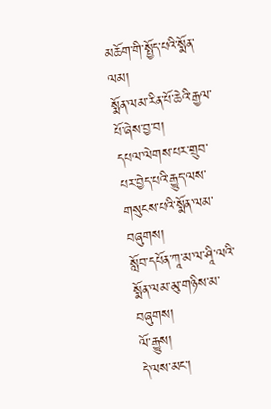མཆོག་གི་སྤྱོད་པའི་སྨོན་ལམ།
སྨོན་ལམ་རིན་པོ་ཆེའི་རྒྱལ་པོ་ཞེས་བྱ་བ།
དཔལ་ལེགས་པར་གྲུབ་པར་བྱེད་པའི་རྒྱུད་ལས་གསུངས་པའི་སྨོན་ལམ་བཞུགས།
སློབ་དཔོན་ཀཱ་མ་ལ་ཤཱི་ལའི་སྨོན་ལམ་མུ་གཉིས་མ་བཞུགས།
ལོ་རྒྱུས།
དེ་ལས་མང་།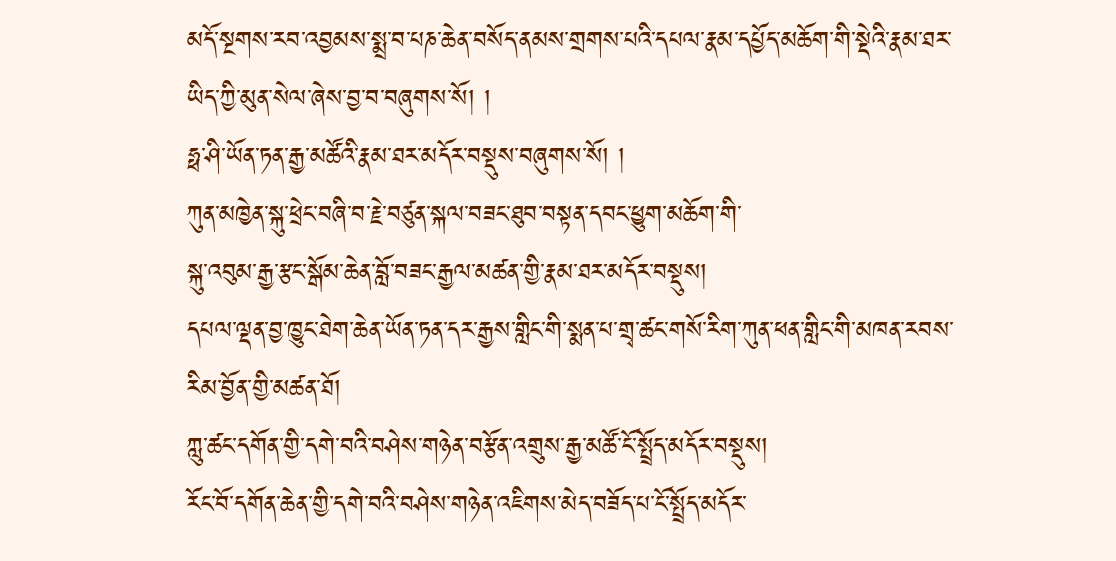མདོ་སྔགས་རབ་འབྱམས་སྨྲ་བ་པཎ་ཆེན་བསོད་ནམས་གྲགས་པའི་དཔལ་རྣམ་དཔྱོད་མཆོག་གི་སྡེའི་རྣམ་ཐར་ཡིད་ཀྱི་མུན་སེལ་ཞེས་བྱ་བ་བཞུགས་སོ། །
ཧྥ་ཤི་ཡོན་ཏན་རྒྱ་མཚོའི་རྣམ་ཐར་མདོར་བསྡུས་བཞུགས་སོ། །
ཀུན་མཁྱེན་སྐུ་ཕྲེང་བཞི་བ་རྗེ་བཙུན་སྐལ་བཟང་ཐུབ་བསྟན་དབང་ཕྱུག་མཆོག་གི་
སྐུ་འབུམ་རྒྱ་རྩང་སྒོམ་ཆེན་བློ་བཟང་རྒྱལ་མཚན་གྱི་རྣམ་ཐར་མདོར་བསྡུས།
དཔལ་ལྡན་བྱ་ཁྱུང་ཐེག་ཆེན་ཡོན་ཏན་དར་རྒྱས་གླིང་གི་སྨན་པ་གྲྭ་ཚང་གསོ་རིག་ཀུན་ཕན་གླིང་གི་མཁན་རབས་རིམ་བྱོན་གྱི་མཚན་ཐོ།
ཀླུ་ཚང་དགོན་གྱི་དགེ་བའི་བཤེས་གཉེན་བརྩོན་འགྲུས་རྒྱ་མཚོ་ངོ་སྤྲོད་མདོར་བསྡུས།
རོང་བོ་དགོན་ཆེན་གྱི་དགེ་བའི་བཤེས་གཉེན་འཇིགས་མེད་བཟོད་པ་ངོ་སྤྲོད་མདོར་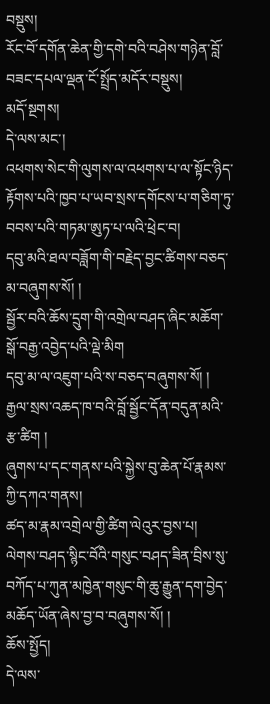བསྡུས།
རོང་བོ་དགོན་ཆེན་གྱི་དགེ་བའི་བཤེས་གཉེན་བློ་བཟང་དཔལ་ལྡན་ངོ་སྤྲོད་མདོར་བསྡུས།
མདོ་སྔགས།
དེ་ལས་མང་།
འཕགས་སེང་གི་ལུགས་ལ་འཕགས་པ་ལ་སྟོང་ཉིད་རྟོགས་པའི་ཁྱབ་པ་ཡབ་སྲས་དགོངས་པ་གཅིག་ཏུ་བབས་པའི་གཏམ་ཨུཏ་པ་ལའི་ཕྲེང་བ།
དབུ་མའི་ཐལ་བཟློག་གི་བརྗེད་བྱང་ཚིགས་བཅད་མ་བཞུགས་སོ། །
སྦྱོར་བའི་ཆོས་དྲུག་གི་འགྲེལ་བཤད་ཞིང་མཆོག་སྒོ་བརྒྱ་འབྱེད་པའི་ལྡེ་མིག
དབུ་མ་ལ་འཇུག་པའི་ས་བཅད་བཞུགས་སོ། །
རྒྱལ་སྲས་འཆད་ཁ་བའི་བློ་སྦྱོང་དོན་བདུན་མའི་རྩ་ཚིག །
ཞུགས་པ་དང་གནས་པའི་སྐྱེས་བུ་ཆེན་པོ་རྣམས་ཀྱི་དཀའ་གནས།
ཚད་མ་རྣམ་འགྲེལ་གྱི་ཚིག་ལེའུར་བྱས་པ།
ལེགས་བཤད་སྙིང་བོའི་གསུང་བཤད་ཟིན་བྲིས་སུ་བཀོད་པ་ཀུན་མཁྱེན་གསུང་གི་ཆུ་རྒྱུན་དག་བྱེད་མཆོད་ཡོན་ཞེས་བྱ་བ་བཞུགས་སོ། །
ཆོས་སྤྱོད།
དེ་ལས་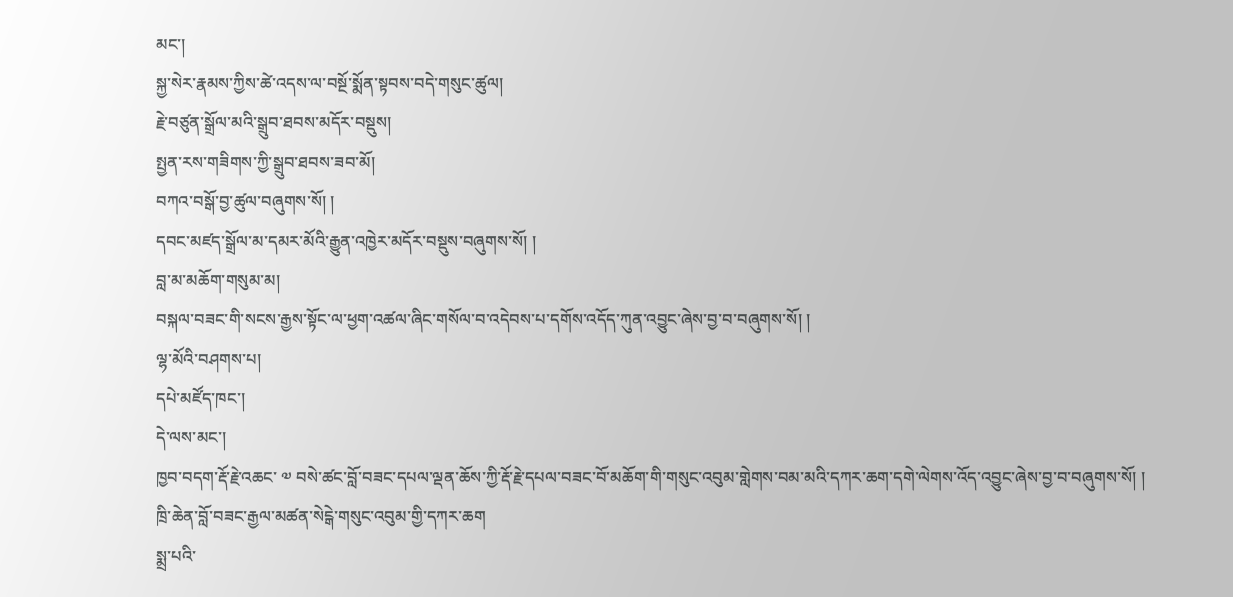མང་།
སྐྱ་སེར་རྣམས་ཀྱིས་ཚེ་འདས་ལ་བསྔོ་སྨོན་སྟབས་བདེ་གསུང་ཚུལ།
རྗེ་བཙུན་སྒྲོལ་མའི་སྒྲུབ་ཐབས་མདོར་བསྡུས།
སྤྱན་རས་གཟིགས་ཀྱི་སྒྲུབ་ཐབས་ཟབ་མོ།
བཀའ་བསྒོ་བྱ་ཚུལ་བཞུགས་སོ། །
དབང་མཛད་སྒྲོལ་མ་དམར་མོའི་རྒྱུན་འཁྱེར་མདོར་བསྡུས་བཞུགས་སོ། །
བླ་མ་མཆོག་གསུམ་མ།
བསྐལ་བཟང་གི་སངས་རྒྱས་སྟོང་ལ་ཕྱག་འཚལ་ཞིང་གསོལ་བ་འདེབས་པ་དགོས་འདོད་ཀུན་འབྱུང་ཞེས་བྱ་བ་བཞུགས་སོ། །
ལྷ་མོའི་བཤགས་པ།
དཔེ་མཛོད་ཁང་།
དེ་ལས་མང་།
ཁྱབ་བདག་རྡོ་རྗེ་འཆང་ ༧ བསེ་ཚང་བློ་བཟང་དཔལ་ལྡན་ཆོས་ཀྱི་རྡོ་རྗེ་དཔལ་བཟང་བོ་མཆོག་གི་གསུང་འབུམ་གླེགས་བམ་མའི་དཀར་ཆག་དགེ་ལེགས་འོད་འབྱུང་ཞེས་བྱ་བ་བཞུགས་སོ། །
ཁྲི་ཆེན་བློ་བཟང་རྒྱལ་མཚན་སེངྒེ་གསུང་འབུམ་གྱི་དཀར་ཆག
སྨྲ་པའི་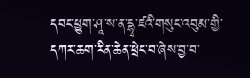དབང་ཕྱུག་ཤཱ་ས་ན་དྷྭ་ཛའི་གསུང་འབུམ་གྱི་དཀར་ཆག་རིན་ཆེན་ཕྲེང་བ་ཞེས་བྱ་བ་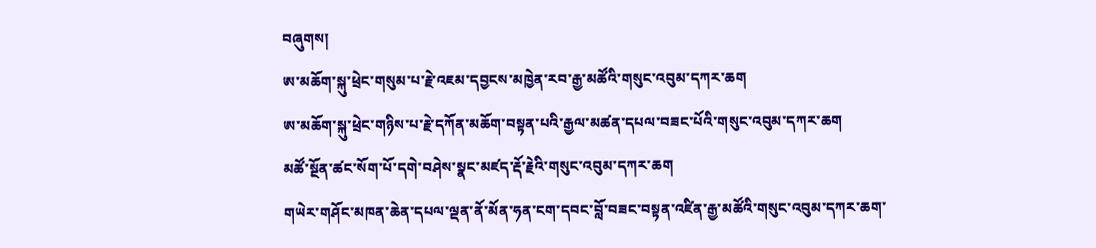བཞུགས།
ཨ་མཆོག་སྐུ་ཕྲེང་གསུམ་པ་རྗེ་འཇམ་དབྱངས་མཁྱེན་རབ་རྒྱ་མཚོའི་གསུང་འབུམ་དཀར་ཆག
ཨ་མཆོག་སྐུ་ཕྲེང་གཉིས་པ་རྗེ་དཀོན་མཆོག་བསྟན་པའི་རྒྱལ་མཚན་དཔལ་བཟང་པོའི་གསུང་འབུམ་དཀར་ཆག
མཚོ་སྔོན་ཚང་སོག་པོ་དགེ་བཤེས་སྣང་མཛད་རྡོ་རྗེའི་གསུང་འབུམ་དཀར་ཆག
གཡེར་གཤོང་མཁན་ཆེན་དཔལ་ལྡན་ནོ་མོན་ཧན་ངག་དབང་བློ་བཟང་བསྟན་འཛིན་རྒྱ་མཚོའི་གསུང་འབུམ་དཀར་ཆག་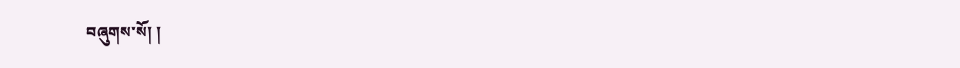བཞུགས་སོ། །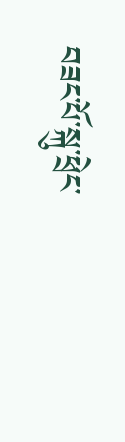བཟང་པོ་སྐུ་ཕྲེང་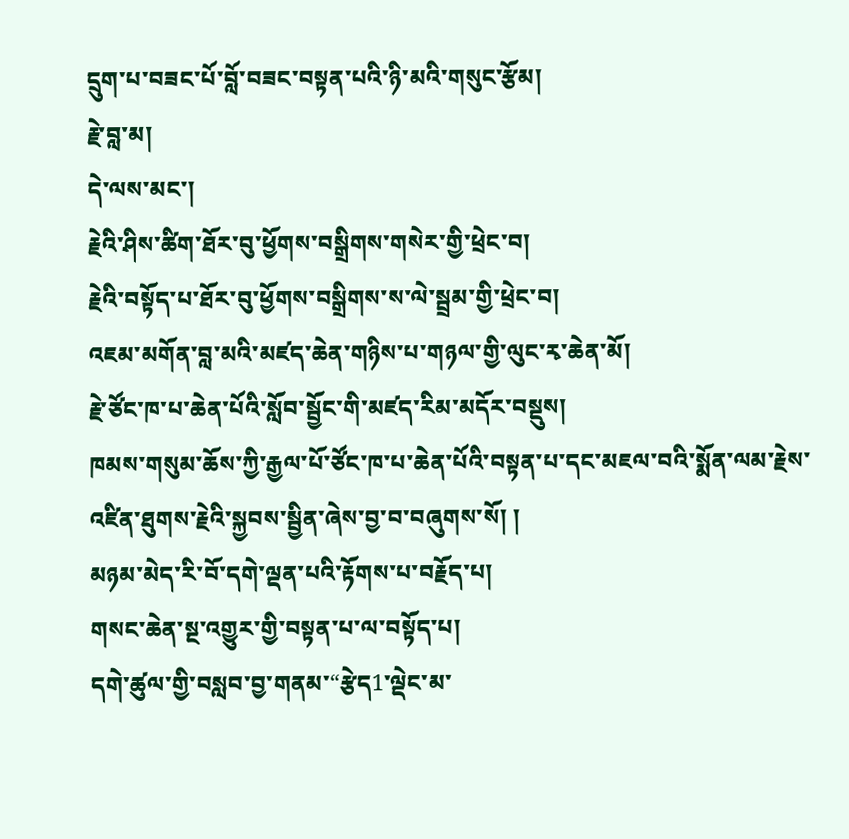དྲུག་པ་བཟང་པོ་བློ་བཟང་བསྟན་པའི་ཉི་མའི་གསུང་རྩོམ།
རྗེ་བླ་མ།
དེ་ལས་མང་།
རྗེའི་ཤིས་ཚིག་ཐོར་བུ་ཕྱོགས་བསྒྲིགས་གསེར་གྱི་ཕྲེང་བ།
རྗེའི་བསྟོད་པ་ཐོར་བུ་ཕྱོགས་བསྒྲིགས་ས་ལེ་སྦྲམ་གྱི་ཕྲེང་བ།
འཇམ་མགོན་བླ་མའི་མཛད་ཆེན་གཉིས་པ་གཉལ་གྱི་ལུང་རྭ་ཆེན་མོ།
རྗེ་ཙོང་ཁ་པ་ཆེན་པོའི་སློབ་སྦྱོང་གི་མཛད་རིམ་མདོར་བསྡུས།
ཁམས་གསུམ་ཆོས་ཀྱི་རྒྱལ་པོ་ཙོང་ཁ་པ་ཆེན་པོའི་བསྟན་པ་དང་མཇལ་བའི་སྨོན་ལམ་རྗེས་འཛིན་ཐུགས་རྗེའི་སྐྱབས་སྦྱིན་ཞེས་བྱ་བ་བཞུགས་སོ། །
མཉམ་མེད་རི་བོ་དགེ་ལྡན་པའི་རྟོགས་པ་བརྗོད་པ།
གསང་ཆེན་སྔ་འགྱུར་གྱི་བསྟན་པ་ལ་བསྟོད་པ།
དགེ་ཚུལ་གྱི་བསླབ་བྱ་གནམ་“རྩེད1་ལྡེང་མ་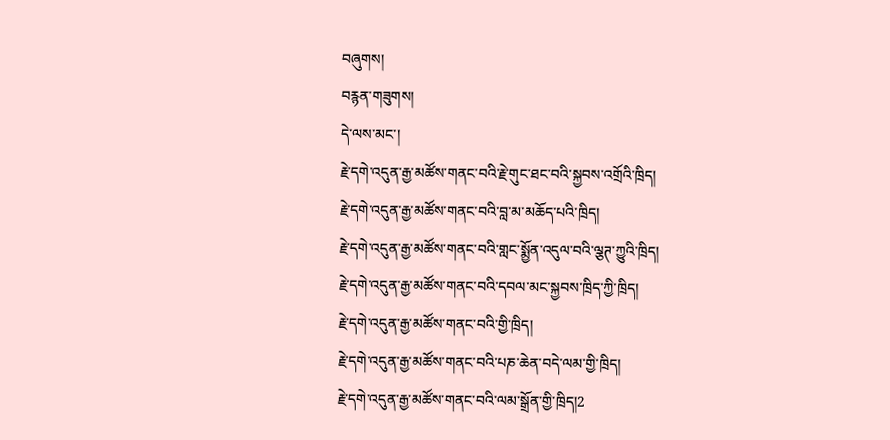བཞུགས།
བརྙན་གཟུགས།
དེ་ལས་མང་།
རྗེ་དགེ་འདུན་རྒྱ་མཚོས་གནང་བའི་རྗེ་གུང་ཐང་བའི་སྐྱབས་འགྲོའི་ཁྲིད།
རྗེ་དགེ་འདུན་རྒྱ་མཚོས་གནང་བའི་བླ་མ་མཆོད་པའི་ཁྲིད།
རྗེ་དགེ་འདུན་རྒྱ་མཚོས་གནང་བའི་གླང་སྨྱོན་འདུལ་བའི་ལྕཊ་ཀྱུའི་ཁྲིད།
རྗེ་དགེ་འདུན་རྒྱ་མཚོས་གནང་བའི་དབལ་མང་སྐྱབས་ཁྲིད་ཀྱི་ཁྲིད།
རྗེ་དགེ་འདུན་རྒྱ་མཚོས་གནང་བའི་གྱི་ཁྲིད།
རྗེ་དགེ་འདུན་རྒྱ་མཚོས་གནང་བའི་པཎ་ཆེན་བདེ་ལམ་གྱི་ཁྲིད།
རྗེ་དགེ་འདུན་རྒྱ་མཚོས་གནང་བའི་ལམ་སྒྲོན་གྱི་ཁྲིད།2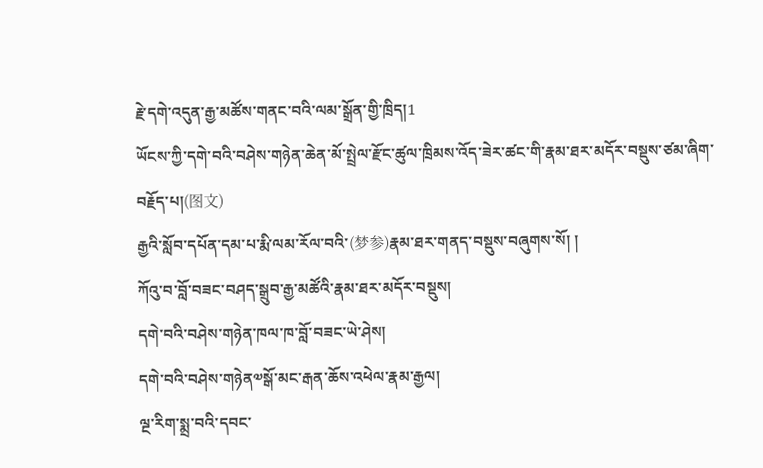རྗེ་དགེ་འདུན་རྒྱ་མཚོས་གནང་བའི་ལམ་སྒྲོན་གྱི་ཁྲིད།1
ཡོངས་ཀྱི་དགེ་བའི་བཤེས་གཉེན་ཆེན་མོ་སྤྲེལ་རྫོང་ཚུལ་ཁྲིམས་འོད་ཟེར་ཚང་གི་རྣམ་ཐར་མདོར་བསྡུས་ཙམ་ཞིག་བརྗོད་པ།(图文)
རྒྱའི་སློབ་དཔོན་དམ་པ་རྨི་ལམ་རོལ་བའི་(梦参)རྣམ་ཐར་གནད་བསྡུས་བཞུགས་སོ། །
ཀོའུ་བ་བློ་བཟང་བཤད་སྒྲུབ་རྒྱ་མཚོའི་རྣམ་ཐར་མདོར་བསྡུས།
དགེ་བའི་བཤེས་གཉེན་ཁལ་ཁ་བློ་བཟང་ཡེ་ཤེས།
དགེ་བའི་བཤེས་གཉེན༧སྒོ་མང་རྒན་ཆོས་འཕེལ་རྣམ་རྒྱལ།
ལྔ་རིག་སྨྲ་བའི་དབང་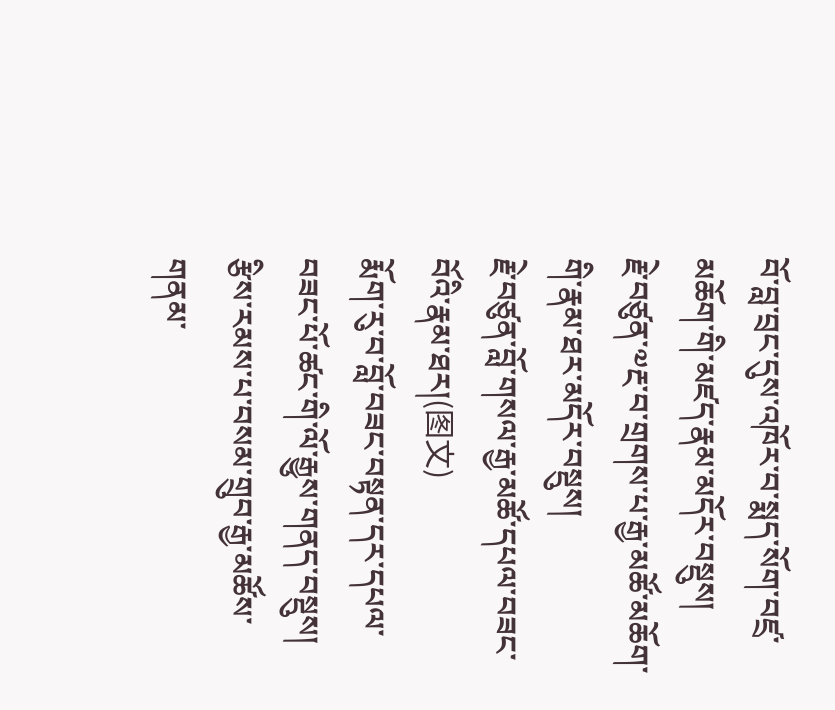བོ་བླ་བྲང་དུས་འཁོར་བ་སྨད་སོག་བཛྲ་མཆོག་གི་མཛད་རྣམ་མདོར་བསྡུས།
རྗེ་བཙུན་༧རྔ་བ་གྲགས་པ་རྒྱ་མཚོ་མཆོག་གི་རྣམ་ཐར་མདོར་བསྡུས།
རྗེ་བཙུན་བློ་གསལ་རྒྱ་མཚོ་དཔལ་བཟང་བོའི་རྣམ་ཐར།(图文)
རྨོག་རུ་བ་བློ་བཟང་བསྟན་དར་དཔལ་བཟང་པོ་ཚང་གི་ལོ་རྒྱུས་གནད་བསྡུས།
རྩིས་རམས་པ་བསམ་གྲུབ་རྒྱ་མཚོས་གནམ་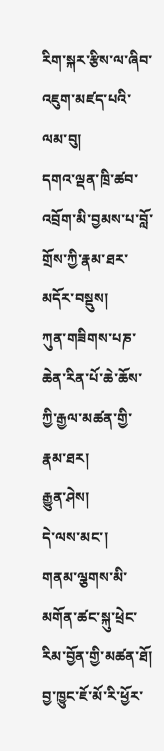རིག་སྐར་རྩིས་ལ་ཞིབ་འཇུག་མཛད་པའི་ལམ་བུ།
དགའ་ལྡན་ཁྲི་ཚབ་འབྲོག་མི་བྱམས་པ་བློ་གྲོས་ཀྱི་རྣམ་ཐར་མདོར་བསྡུས།
ཀུན་གཟིགས་པཎ་ཆེན་རིན་པོ་ཆེ་ཆོས་ཀྱི་རྒྱལ་མཚན་གྱི་རྣམ་ཐར།
རྒྱུན་ཤེས།
དེ་ལས་མང་།
གནམ་ལྕགས་མི་མགོན་ཚང་སྐུ་ཕྲེང་རིམ་བྱོན་གྱི་མཚན་ཐོ།
བྱ་ཁྱུང་ཇོ་མོ་རི་ཕྱོར་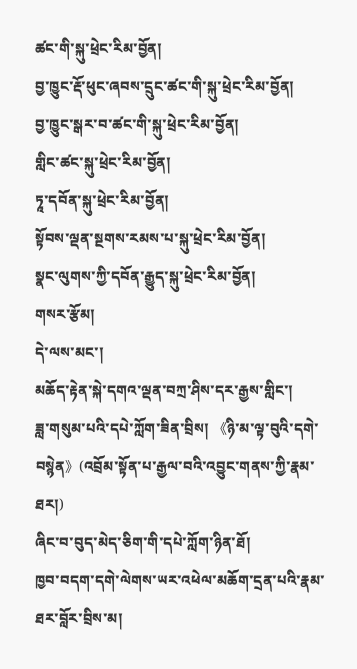ཚང་གི་སྐུ་ཕྲེང་རིམ་བྱོན།
བྱ་ཁྱུང་རྡོ་ཕུང་ཞབས་དྲུང་ཚང་གི་སྐུ་ཕྲེང་རིམ་བྱོན།
བྱ་ཁྱུང་སྒར་བ་ཚང་གི་སྐུ་ཕྲེང་རིམ་བྱོན།
གླིང་ཚང་སྐུ་ཕྲེང་རིམ་བྱོན།
ཏཱ་དབོན་སྐུ་ཕྲེང་རིམ་བྱོན།
སྟོབས་ལྡན་སྔགས་རམས་པ་སྐུ་ཕྲེང་རིམ་བྱོན།
སྣང་ལུགས་ཀྱི་དབོན་རྒྱུད་སྐུ་ཕྲེང་རིམ་བྱོན།
གསར་རྩོམ།
དེ་ལས་མང་།
མཆོད་རྟེན་སྐེ་དགའ་ལྡན་བཀྲ་ཤིས་དར་རྒྱས་གླིང་།
ཟླ་གསུམ་པའི་དཔེ་ཀློག་ཟིན་བྲིས། 《ཉི་མ་ལྟ་བུའི་དགེ་བསྙེན》(འབྲོམ་སྟོན་པ་རྒྱལ་བའི་འབྱུང་གནས་ཀྱི་རྣམ་ཐར།)
ཞིང་བ་བུད་མེད་ཅིག་གི་དཔེ་ཀློག་ཉིན་ཐོ།
ཁྱབ་བདག་དགེ་ལེགས་ཡར་འཕེལ་མཆོག་དྲན་པའི་རྣམ་ཐར་བློར་བྲིས་མ།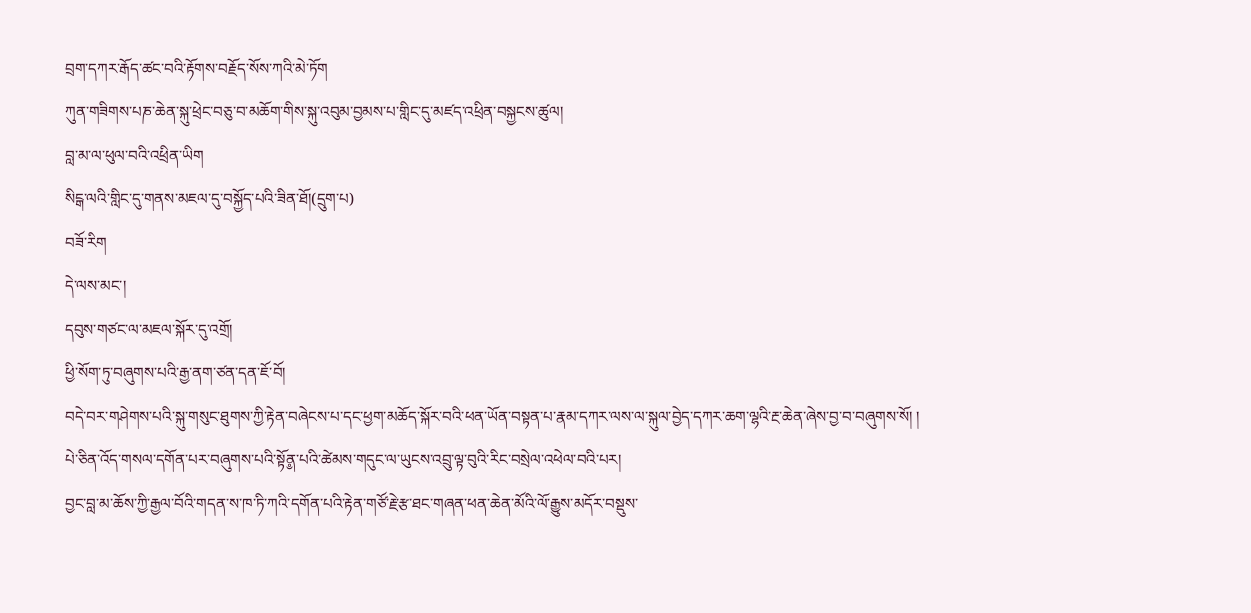བྲག་དཀར་རྒོད་ཚང་བའི་རྟོགས་བརྗོད་སོས་ཀའི་མེ་ཏོག
ཀུན་གཟིགས་པཎ་ཆེན་སྐུ་ཕྲེང་བཅུ་བ་མཆོག་གིས་སྐུ་འབུམ་བྱམས་པ་གླིང་དུ་མཛད་འཕྲིན་བསྐྱངས་ཚུལ།
བླ་མ་ལ་ཕུལ་བའི་འཕྲིན་ཡིག
སིངྒ་ལའི་གླིང་དུ་གནས་མཇལ་དུ་བསྐྱོད་པའི་ཟིན་ཐོ།(དྲུག་པ)
བཟོ་རིག
དེ་ལས་མང་།
དབུས་གཙང་ལ་མཇལ་སྐོར་དུ་འགྲོ།
ཕྱི་སོག་ཏུ་བཞུགས་པའི་རྒྱ་ནག་ཙན་དན་ཇོ་བོ།
བདེ་བར་གཤེགས་པའི་སྐུ་གསུང་ཐུགས་ཀྱི་རྟེན་བཞེངས་པ་དང་ཕྱག་མཆོད་སྐོར་བའི་ཕན་ཡོན་བསྟན་པ་རྣམ་དཀར་ལས་ལ་སྐུལ་བྱེད་དཀར་ཆག་ལྷའི་རྔ་ཆེན་ཞེས་བྱ་བ་བཞུགས་སོ། །
པེ་ཅིན་འོད་གསལ་དགོན་པར་བཞུགས་པའི་སྟོན༵་པའི་ཚེམས་གདུང་ལ་ཡུངས་འབྲུ་ལྟ་བུའི་རིང་བསྲེལ་འཕེལ་བའི་པར།
བྱང་བླ་མ་ཆོས་ཀྱི་རྒྱལ་བོའི་གདན་ས་ཁ་ཏི་ཀའི་དགོན་པའི་རྟེན་གཙོ་རྗེ་རྩ་ཐང་གཞན་ཕན་ཆེན་མོའི་ལོ་རྒྱུས་མདོར་བསྡུས་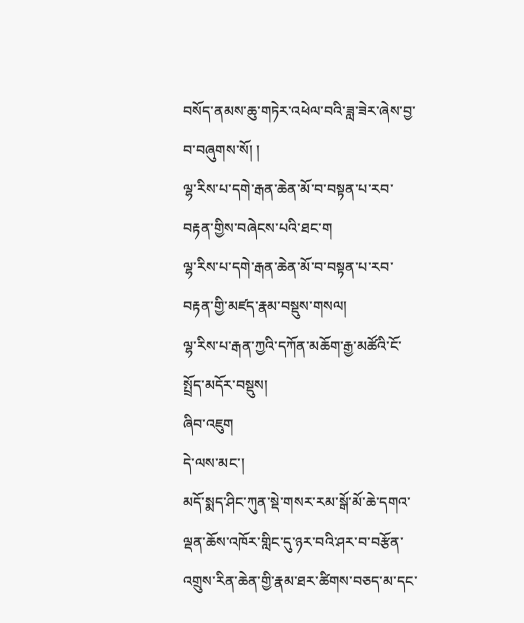བསོད་ནམས་ཆུ་གཏེར་འཕེལ་བའི་ཟླ་ཟེར་ཞེས་བྱ་བ་བཞུགས་སོ། །
ལྷ་རིས་པ་དགེ་རྒན་ཆེན་མོ་བ་བསྟན་པ་རབ་བརྟན་གྱིས་བཞེངས་པའི་ཐང་ག
ལྷ་རིས་པ་དགེ་རྒན་ཆེན་མོ་བ་བསྟན་པ་རབ་བརྟན་གྱི་མཛད་རྣམ་བསྡུས་གསལ།
ལྷ་རིས་པ་རྒན་ཀྱའི་དཀོན་མཆོག་རྒྱ་མཚོའི་ངོ་སྤྲོད་མདོར་བསྡུས།
ཞིབ་འཇུག
དེ་ལས་མང་།
མདོ་སྨད་ཤིང་ཀུན་སྡེ་གསར་རམ་སྒོ་མོ་ཆེ་དགའ་ལྡན་ཆོས་འཁོར་གླིང་དུ་ཉར་བའི་ཤར་བ་བརྩོན་འགྲུས་རིན་ཆེན་གྱི་རྣམ་ཐར་ཚིགས་བཅད་མ་དང་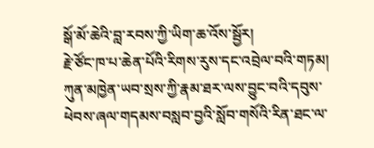སྒོ་མོ་ཆེའི་བླ་རབས་ཀྱི་ཡིག་ཆ་འོས་སྦྱོར།
རྗེ་ཙོང་ཁ་པ་ཆེན་པོའི་རིགས་རུས་དང་འབྲེལ་བའི་གཏམ།
ཀུན་མཁྱེན་ཡབ་སྲས་ཀྱི་རྣམ་ཐར་ལས་བྱུང་བའི་དབུས་ཕེབས་ཞལ་གདམས་བསླབ་བྱའི་སློབ་གསོའི་རིན་ཐང་ལ་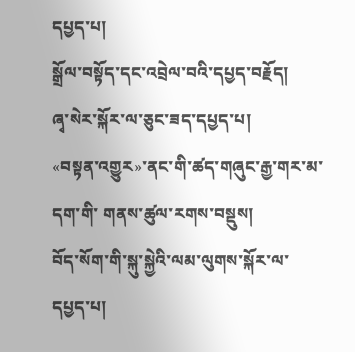དཔྱད་པ།
སྒྲོལ་བསྟོད་དང་འབྲེལ་བའི་དཔྱད་བརྗོད།
ཞྭ་སེར་སྐོར་ལ་ཅུང་ཟད་དཔྱད་པ།
«བསྟན་འགྱུར»་ནང་གི་ཚད་གཞུང་རྒྱ་གར་མ་དག་གི་ གནས་ཚུལ་རགས་བསྡུས།
བོད་སོག་གི་སྐུ་སྐྱེའི་ལམ་ལུགས་སྐོར་ལ་དཔྱད་པ།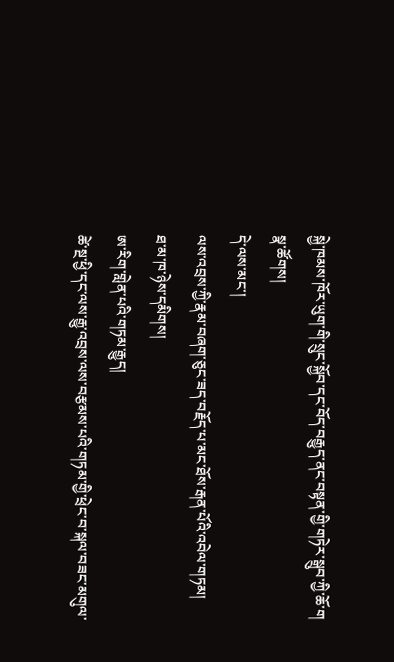སྐྱེ་ཁམས་ཁོར་ཡུག་གི་སྲུང་སྐྱོབ་དང་བོད་བརྒྱུད་ནང་བསྟན་གྱི་གཏེར་སྒྲུབ་ཀྱི་ཆོ་ག
སྣ་ཚོགས།
དེ་ལས་མང་།
ལས་འབྲས་ཀྱི་རྣམ་བཞག་ཅུང་ཟད་བརྗོད་པ་མང་ཐོས་རྒན་པོའི་འབེལ་གཏམ།
ཐ་མ་ཁ་ཉེས་དམིགས།
ཨ་རིག་གླེན་པའི་གཏམ་རྒྱུད།
ཚེ་སྔ་ཕྱི་དང་ལས་རྒྱུ་འབྲས་ལས་བརྩམས་པའི་གཏམ་གྱི་ཕྲེང་བ་སྐལ་བཟང་མགུལ་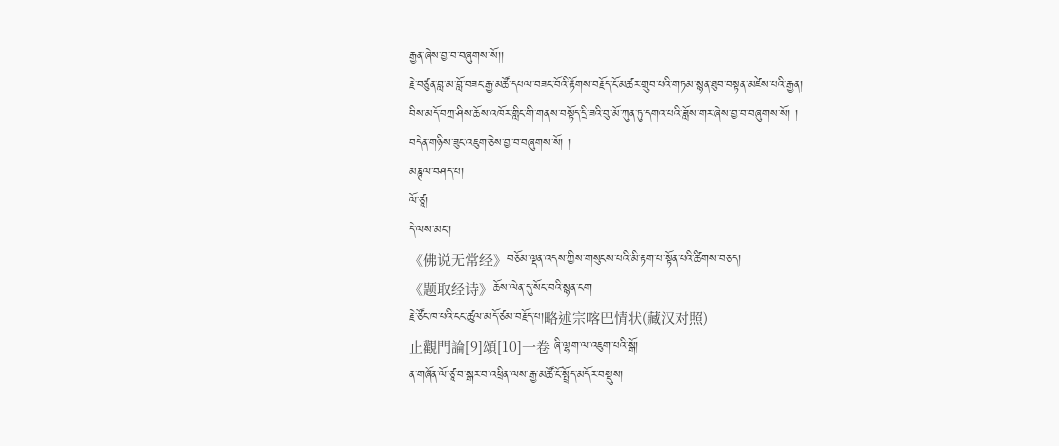རྒྱན་ཞེས་བྱ་བ་བཞུགས་སོ།།
རྗེ་བཙུན་བླ་མ་བློ་བཟང་རྒྱ་མཚོ་དཔལ་བཟང་བོའི་རྟོགས་བརྗོད་ངོ་མཚར་གྲུབ་པའི་གཏམ་སྙན་ཐུབ་བསྟན་མཛེས་པའི་རྒྱན།
བིས་མདོ་བཀྲ་ཤིས་ཆོས་འཁོར་གླིང་གི་གནས་བསྟོད་དྲི་ཟའི་བུ་མོ་ཀུན་ཏུ་དགའ་པའི་ཟློས་གར་ཞེས་བྱ་བ་བཞུགས་སོ། །
བདེན་གཉིས་ཟུང་འཇུག་ཅེས་བྱ་བ་བཞུགས་སོ། །
མཎྚལ་བཤད་པ།
ལོ་ཙཱ།
དེ་ལས་མང་།
《佛说无常经》བཅོམ་ལྡན་འདས་ཀྱིས་གསུངས་པའི་མི་རྟག་པ་སྟོན་པའི་ཚིགས་བཅད།
《题取经诗》ཆོས་ལེན་དུ་སོང་བའི་སྙན་ངག
རྗེ་ཙོང་ཁ་པའི་ངང་ཚུལ་མདོ་ཙམ་བརྗོད་པ།略述宗喀巴情状(藏汉对照)
止觀門論[9]頌[10]一卷 ཞི་ལྷག་ལ་འཇུག་པའི་སྒོ།
ན་གཞོན་ལོ་ཙཱ་བ་སྒར་བ་འཕྲིན་ལས་རྒྱ་མཚོ་ངོ་སྤྲོད་མདོར་བསྡུས།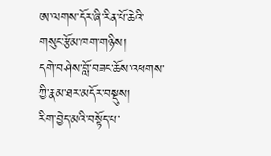ཨ་ལགས་དོར་ཞི་རིན་པོ་ཆེའི་གསུང་རྩོམ་ཁག་གཉིས།
དགེ་བཤེས་བློ་བཟང་ཆོས་འཕགས་ཀྱི་རྣམ་ཐར་མདོར་བསྡུས།
རིག་བྱེད་མའི་བསྟོད་པ་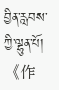བྱིན་རླབས་ཀྱི་ལྷུན་པོ། 《作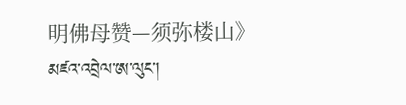明佛母赞—须弥楼山》
མཛའ་འབྲེལ་ཨ་ལུང་།